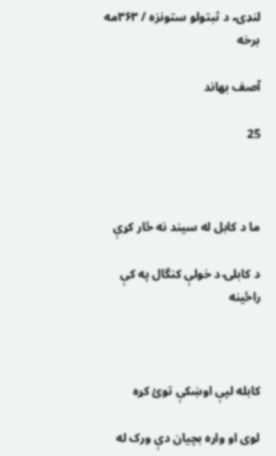لنډۍ، د ثبتولو ستونزه / ۳۶۳مه برخه

آصف بهاند

25



ما د کابل له سیند نه ځار کړې

د کابلۍ د خولې کنگال په کې راځینه



کابله لپې اوښکې توئ کړه

لوی او واړه بچیان دې ورک له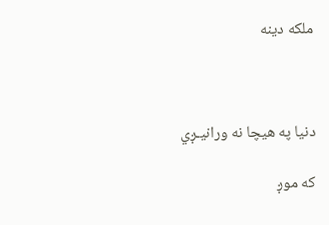ملکه دینه



دنیا په هیچا نه ورانیـږي

که موږ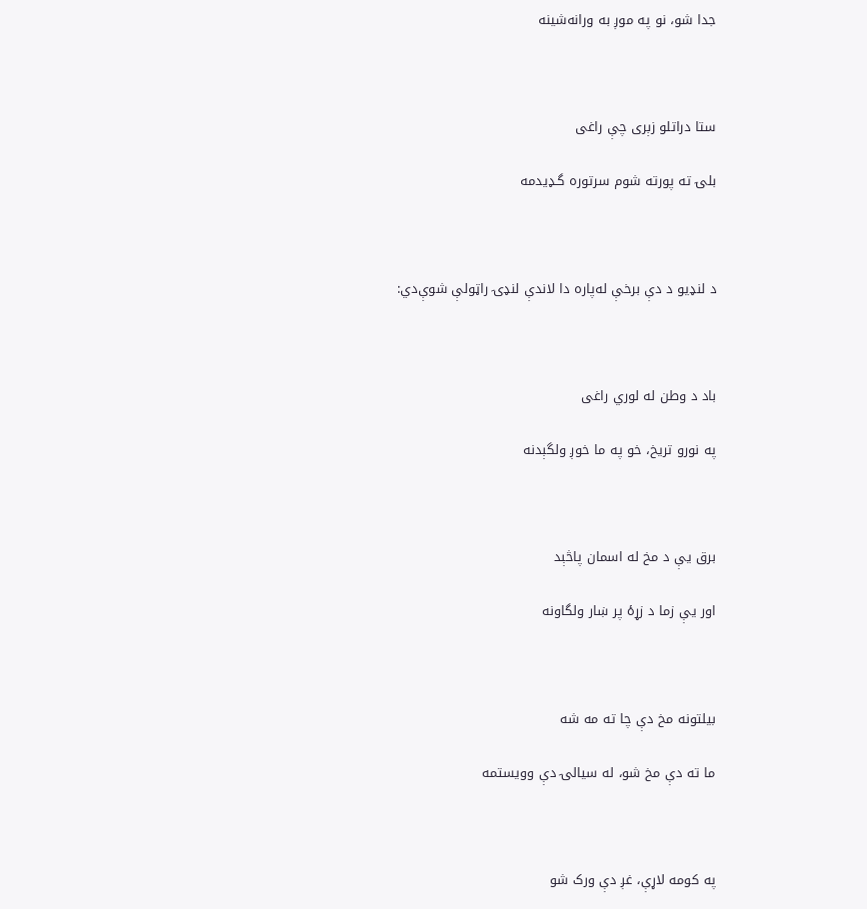جدا شو، نو په موږ به ورانه‌شینه



ستا دراتلو زېری چې راغی

بلۍ ته پورته شوم سرتوره گـډیدمه



د لنډیو د دې برخې له‌پاره دا لاندې لنډۍ راټولې شوې‌دي:



باد د وطن له لوري راغی

په نورو تریخ، خو په ما خوږ ولگېدنه



برق یې د مخ له اسمان پاڅېد

اور یې زما د زړۀ پر ښار ولگاونه



بيلتونه مخ دې چا ته مه شه

ما ته دې مخ شو، له سيالۍ دې وويستمه



په کومه لاړې، غږ دې ورک شو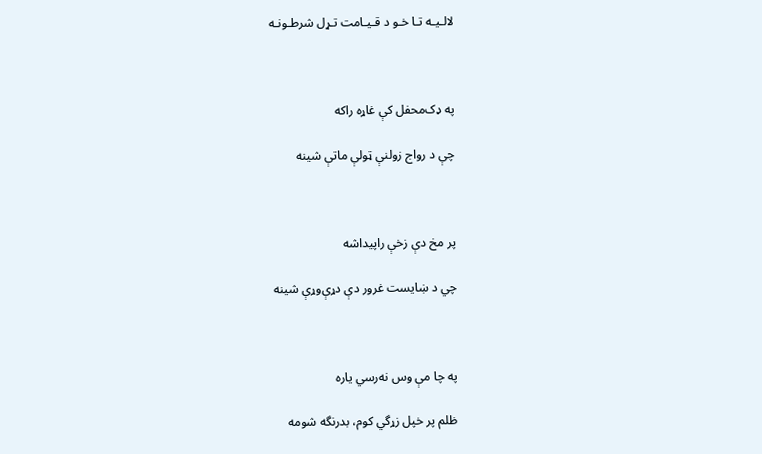لالـیـه تـا خـو د قـیـامت تـړل شرطـونـه



په ډک‌محفل کې غاړه راکه

چې د رواج زولنې ټولې ماتې شینه



پر مخ دې زخې راپيداشه

چي د ښایست غرور دې دړې‌وړې شینه



په چا مې وس نه‌رسي یاره

ظلم پر خپل زړگي کوم، بدرنگه شومه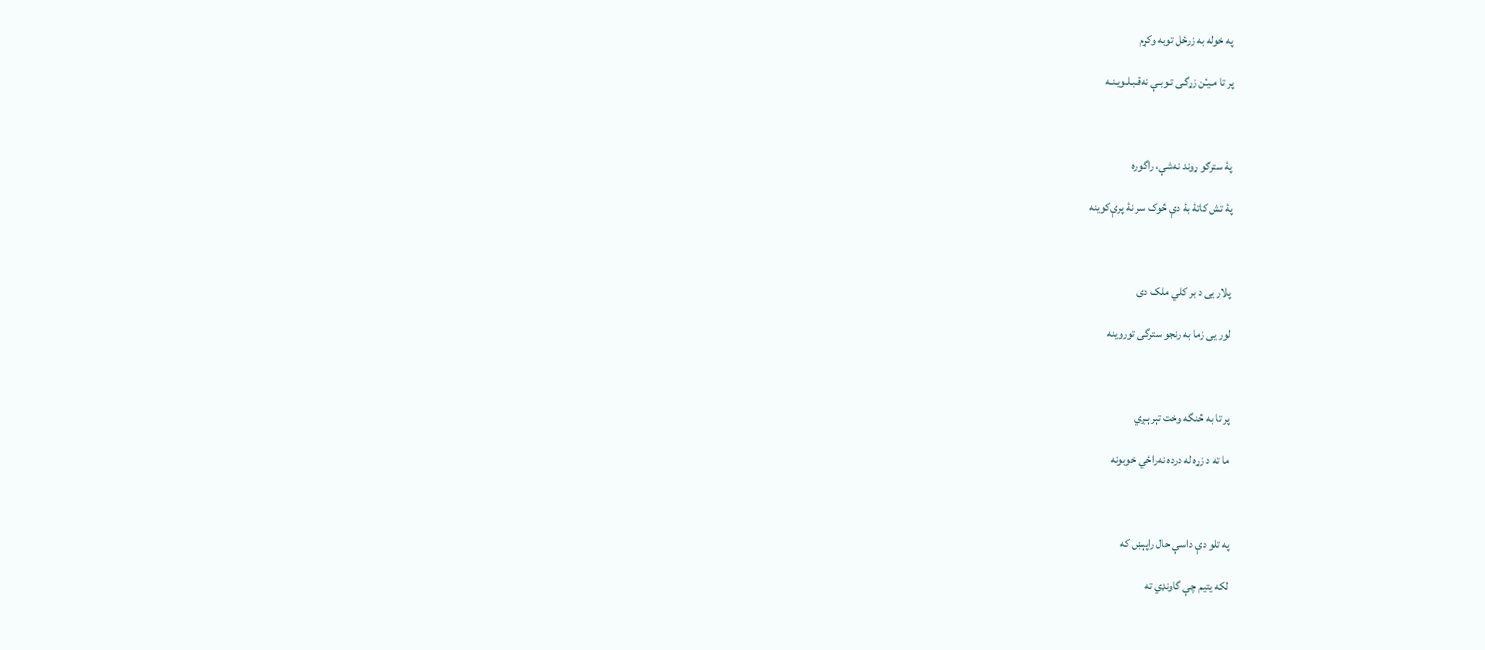په خوله به زرځل توبه وکړم

پر تا مـیـٔن زړگـی تـوبـې نه‌قـبـلـویـنـه



پۀ سترګو ړوند نه‌شې، راگوره

پۀ تش کاتۀ بۀ دې څوک سر نۀ پرې‌کوینه



پلار یی د بر کلي ملک دی

لور یی زما به رنجو سترگی توروینه



پر تا به څنگه وخت تېرېـږي

ما ته د زړه له درده نه‌راځي خوبونه



په تلو دې داسې حال راپېښ که

لکه یتیم چې گاونډي ته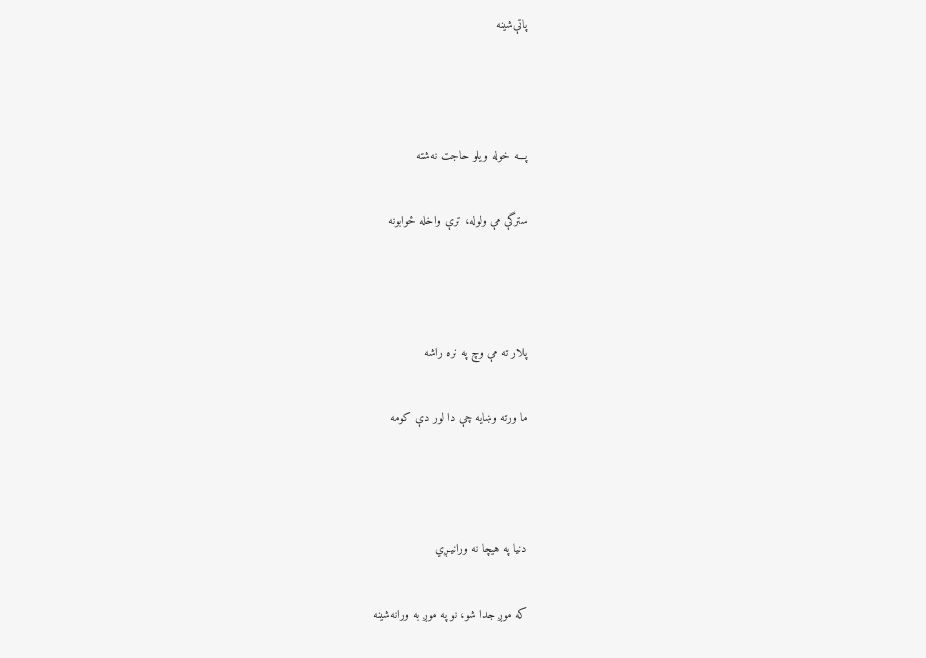پاتې‌شینه



پـــه خوله ويلو حاجت نه‌شته

سترگې مې ولوله، ترې واخله ځوابونه



پلار ته مې وچ په نره راشه

ما ورته وښایه چې دا لور دې کومه



دنیا په هیچا نه ورانیـږي

که موږ جدا شو، نو په موږ به ورانه‌شینه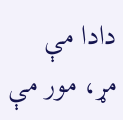دادا مې مړ، مور مې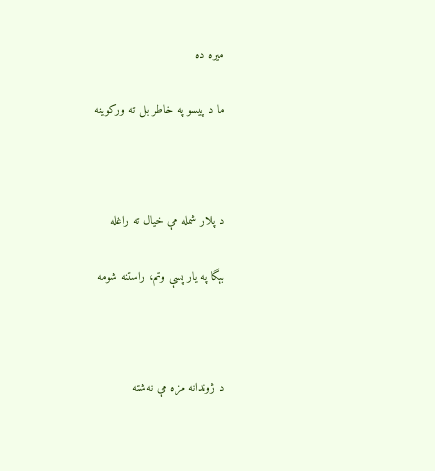میره ده

ما د پیسو په خاطر بل ته ورکوینه



د پلار شمله مې خیال ته راغله

بېگا په یار پسې وتم، راستنه شومه



د ژوندانه مزه مې نه‌شته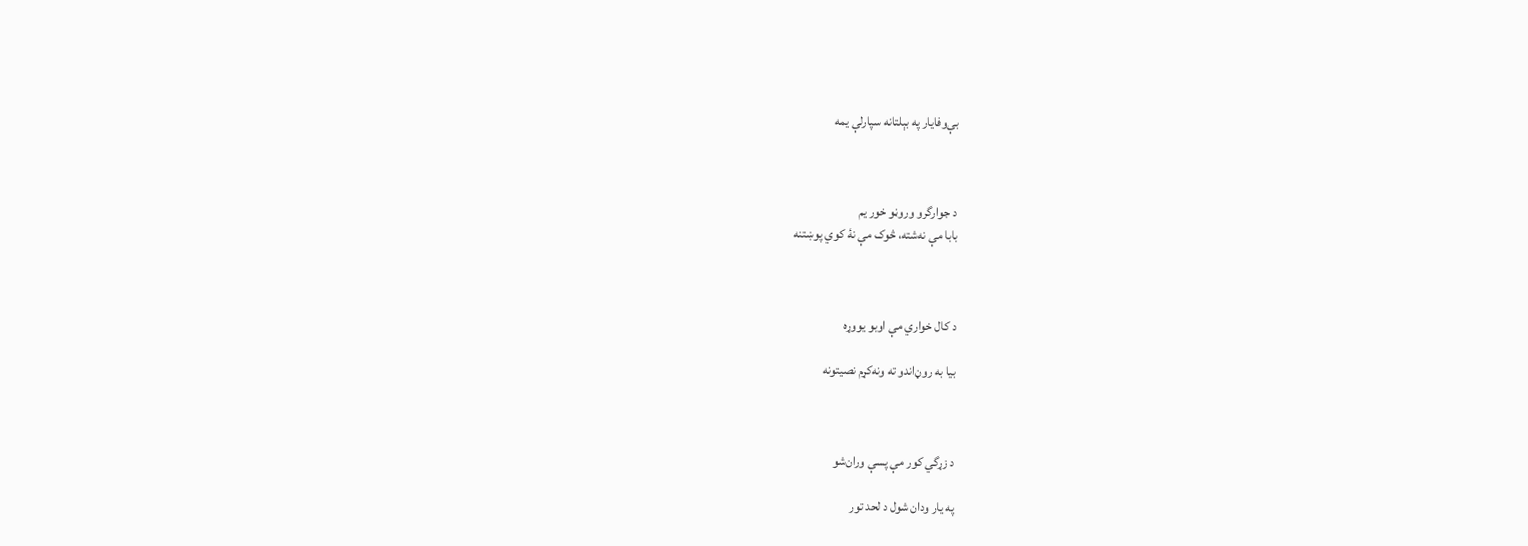بې‌وفایار په بېلتانه سپارلې یمه



د جوارگرو وروڼو خور یم
بابا مې نه‌شته، څوک مې نۀ کوي پوښتنه



د کال خواري مې اوبو یووړه

بیا به روڼ‌اندو ته ونه‌کړم نصیتونه



د زړگي کور مې پسې وران‌شو

په یار ودان شول د لحد تور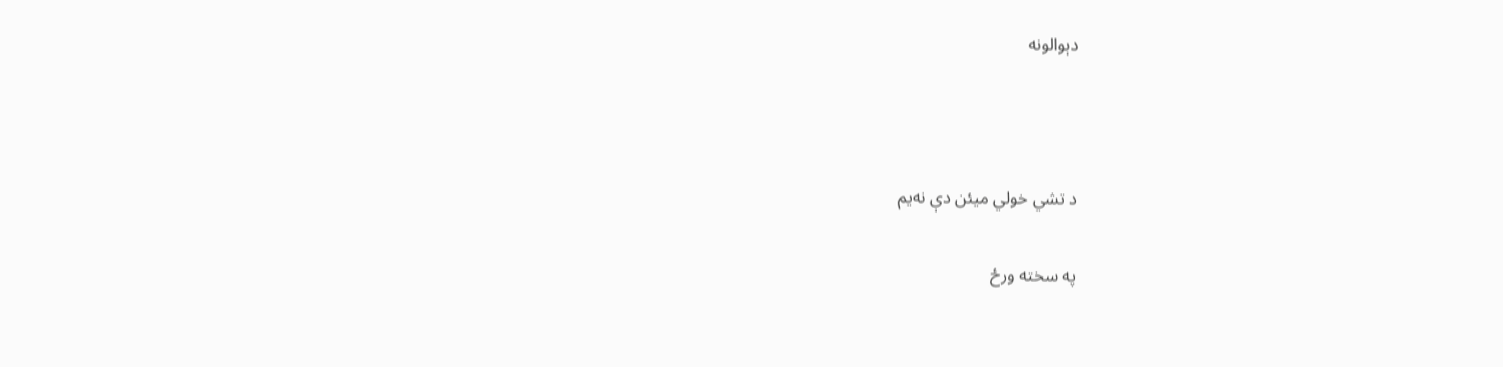دېوالونه



د تشي خولي ميئن دې نه‌يم

په سخته ورځ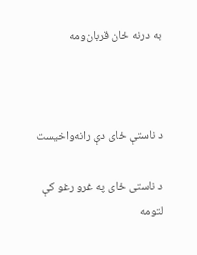به درنه ځان قربان‌ومه



د ناستې ځای دې رانه‌واخیست

د ناستی ځای په غرو رغو کې لتومه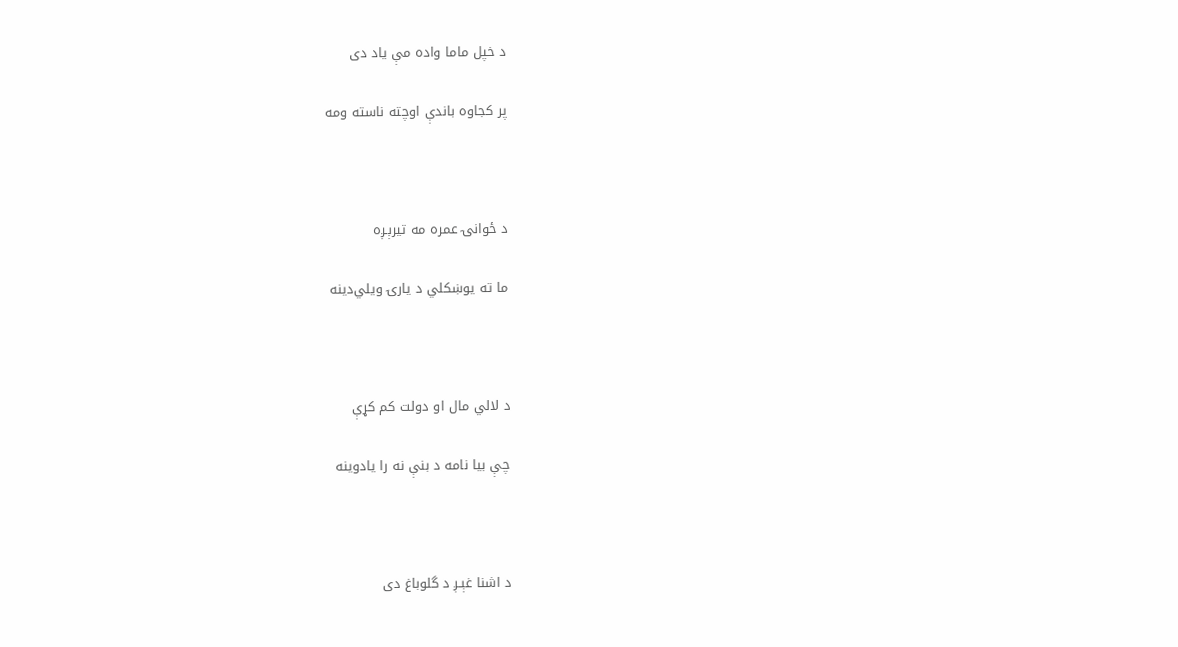د خپل ماما واده مې یاد دی

پر کجاوه باندې اوچته ناسته ومه



د ځوانۍ عمره مه تیرېـږه

ما ته یوښکلي د یارۍ ویلي‌دينه



د لالي مال او دولت کم کړې

چې بيا نامه د بنې نه را يادوينه



د اشنا غېـږ د گلوباغ دی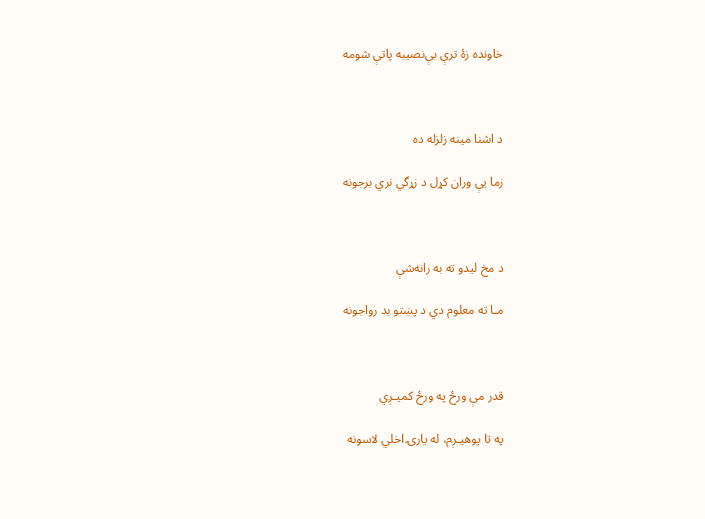خاونده زۀ ترې بې‌نصیبه پاتې شومه



د اشنا مینه زلزله ده

زما یې وران کړل د زړگي نري برجونه



د مخ لیدو ته به رانه‌شې

مـا ته معلوم دي د پښتو بد رواجونه



قدر مې ورځ په ورځ کمیـږي

په تا پوهیـږم، له يارۍ اخلي لاسونه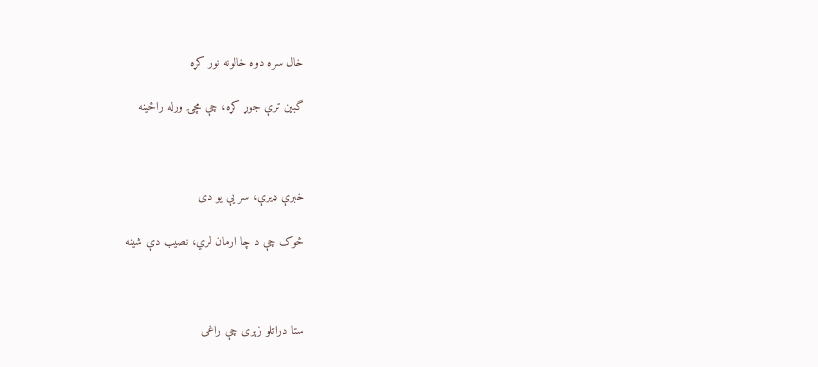خال سره دوه خالونه نور کړه

گبين ترې جوړ کړه، چې مچۍ ورله راځينه



خبرې ډیرې، سر یې یو دی

څوک چې د چا ارمان لري، نصیب دې شینه



ستا دراتلو زېری چې راغی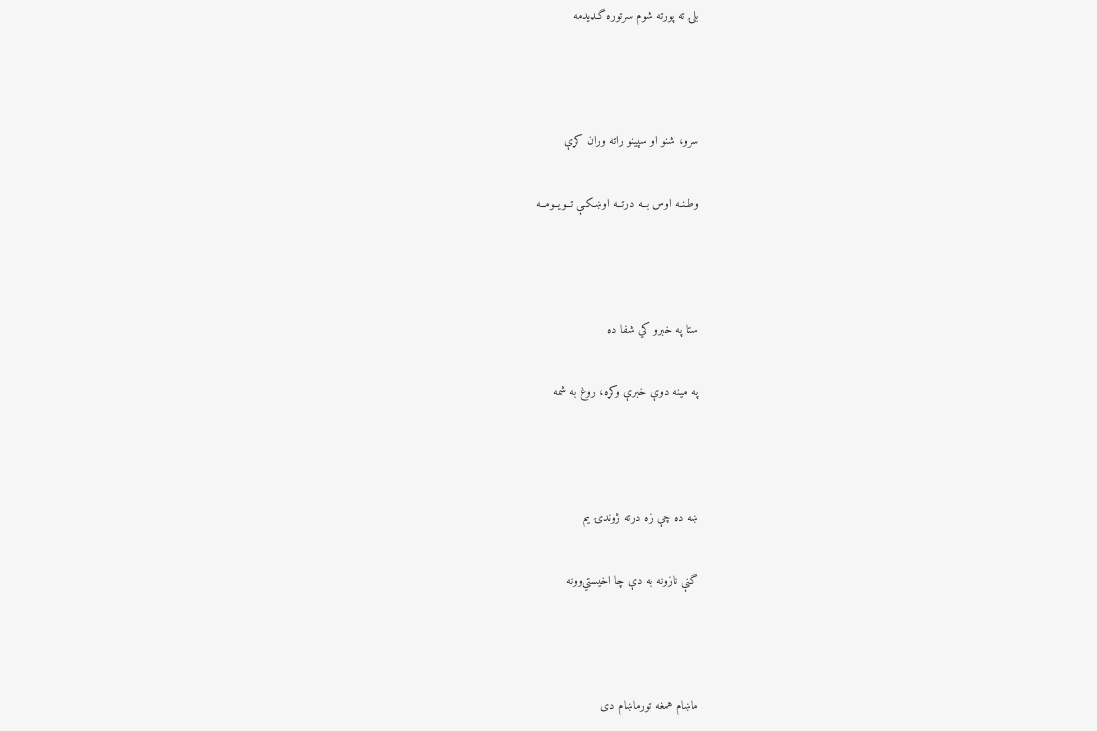بلۍ ته پورته شوم سرتوره گـډیدمه



سرو، شنو او سپینو راته وران کړې

وطـنـه اوس بــه درتــه اوښـکـې تــویــومــه



ستا په خبرو کي شفا ده

په مينه دوې خبرې وکړه، روغ به شمه



ښه ده چې زه درته ژوندۍ یم

گنې نازونه به دې چا اخیستي‌وونه



ماښام همغه تورماښام دی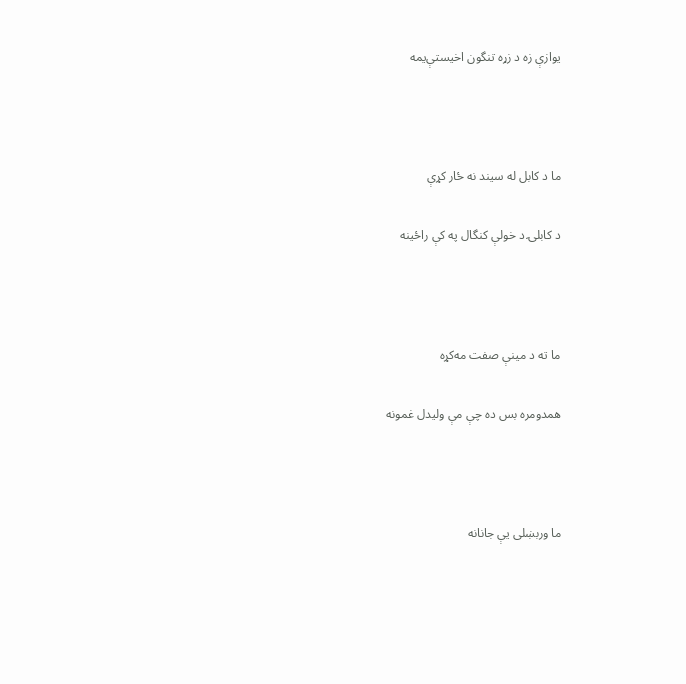یوازې زه د زړه تنگون اخیستې‌یمه



ما د کابل له سیند نه ځار کړې

د کابلۍ د خولې کنگال په کې راځینه



ما ته د مینې صفت مه‌کړه

همدومره بس ده چې مې ولیدل غمونه



ما وربښلی یې جانانه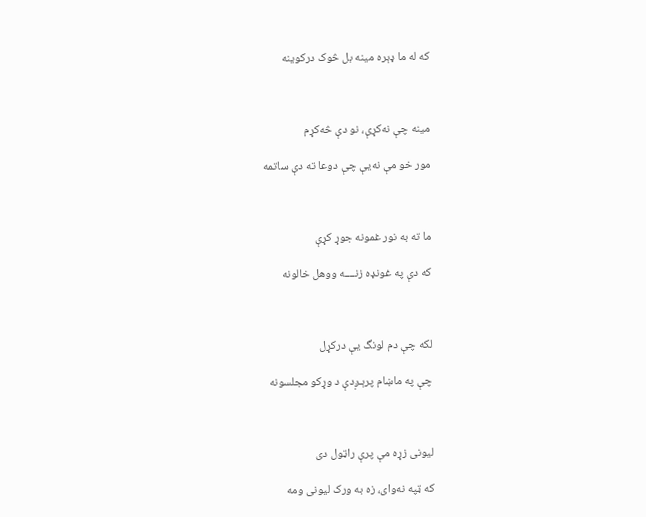که له ما ډېره مینه بل څوک درکوینه



مینه چې نه‌کړې، نو دې څه‌کړم

مور خو مې نه‌یې چې دوعا ته دې ساتمه



ما ته به نور غمونه جوړ کړې

که دې په غونډه زنــــه ووهل خالونه



لکه چې دم لونگ یې درکړل

چې په ماښام پرېـږدې د وړکو مجلسونه



لیونی زړه مې پرې راټول دی

که ټپه نه‌وای، زه به ورک لیونی ومه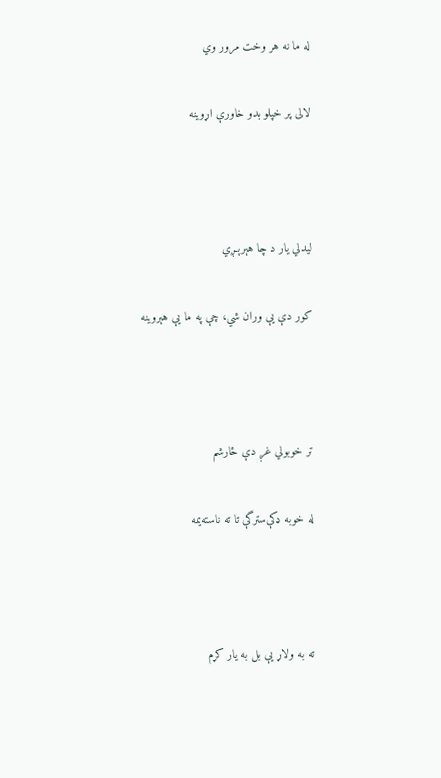له ما نه هر وخت مرور وي

لالی پر خپلو بدو خاورې اړوینه



ليدلي يار د چا هېرېـږي

کور دې يې وران شي، چې په ما يې هېروينه



تر خوبولي غږ دې ځارشم

له خوبه ډکې‌سترگې تا ته ناسته‌یمه



ته به ولاړ یې بل به یار کړم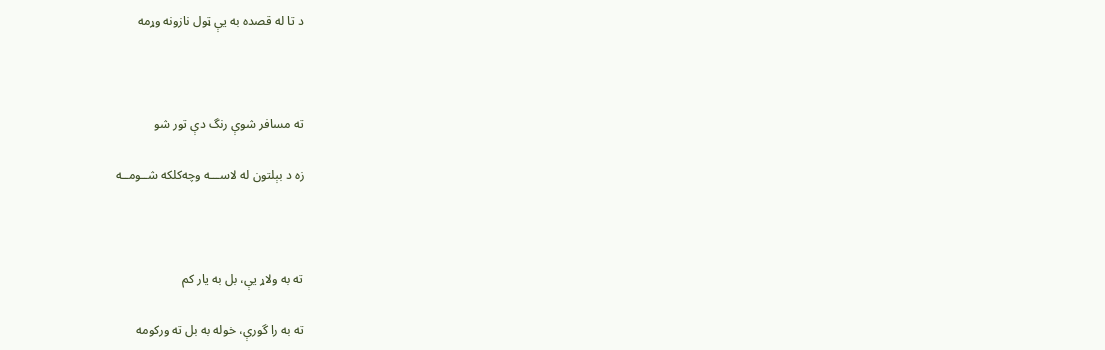د تا له قصده به یې ټول نازونه وړمه



ته مسافر شوې رنگ دې تور شو

زه د بېلتون له لاســـه وچه‌کلکه شــومــه



ته به ولاړ یې، بل به یار کم

ته به را گورې، خوله به بل ته ورکومه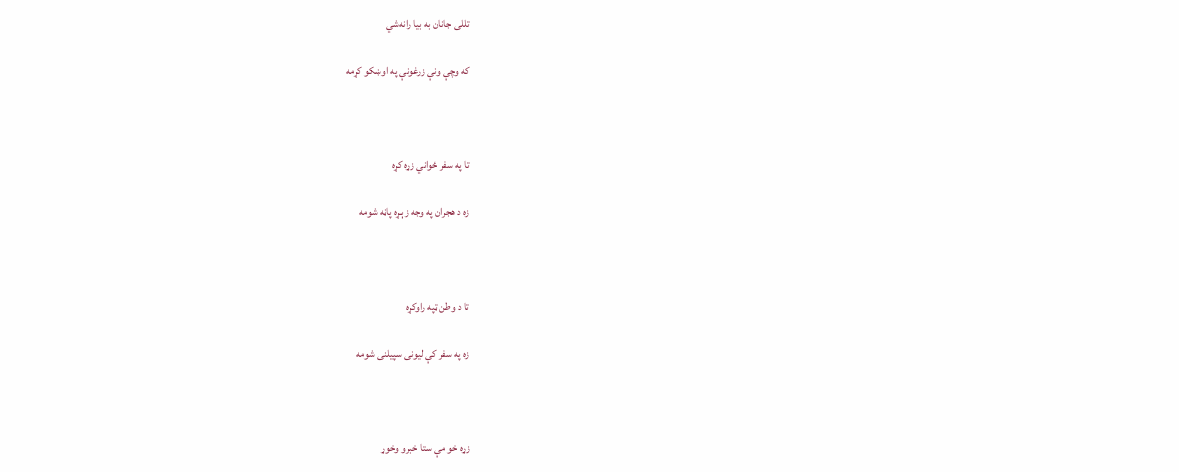تللی جانان بە بيا رانه‌شي

که وچې ونې زرغونې پە اوښکو کړمه



تا په سفر ځواني زړه کړه

زه د هجران په وجه زېـړه پاڼه شومه



تا ‌‌د وطن ټپه راوکړه

زه په سفر کې لیونی سپیلنی شومه



زړه خو مې ستا خبرو وخوړ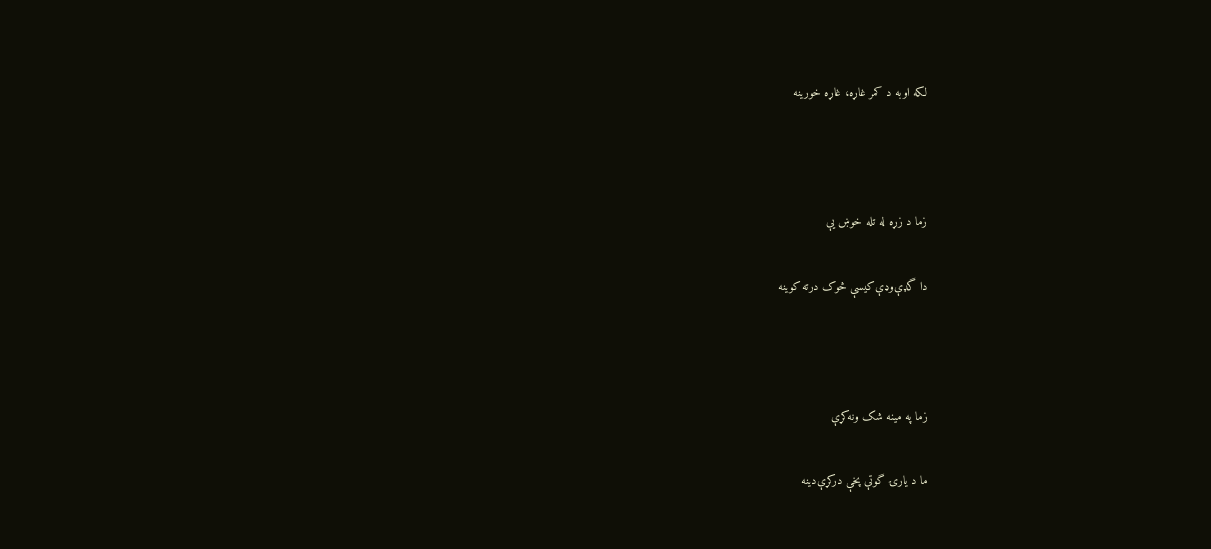لکه اوبه د کمر غاړه، غاړه خورینه



زما د زړه له تله خوښ یې

دا گډې‌وډې‌کیسې څوک درته کوینه



زما په مینه شک ونه‌کړې

ما د یارۍ گوتې پخې درکړې‌دینه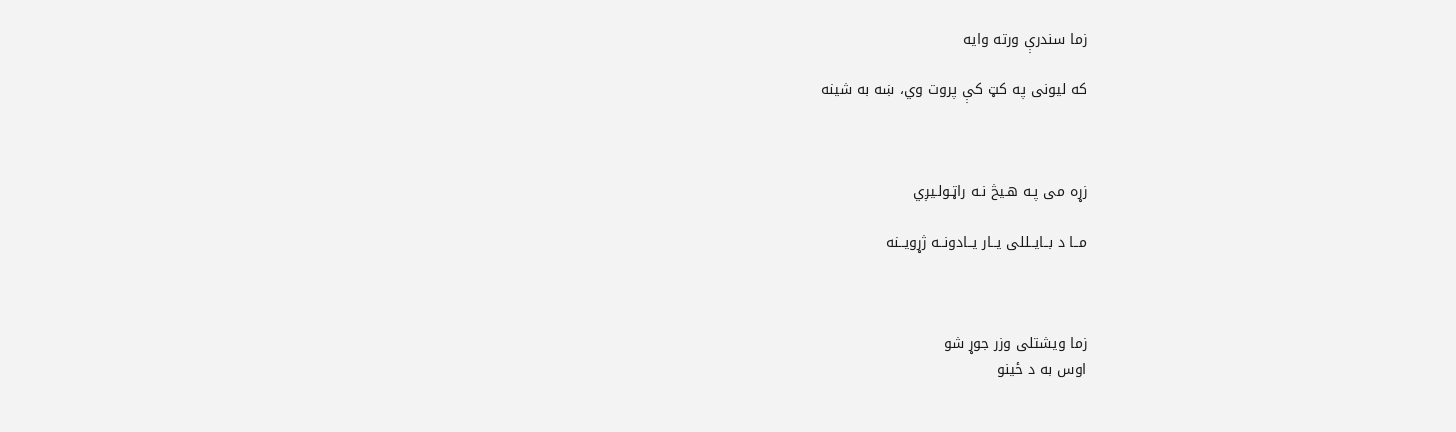زما سندرې ورته وایه

که لیونی په کټ کې پروت وي، ښه به شینه



زړه می پـه هـیڅ نـه راټـولـیږي

مــا د بــایــللی یــار یــادونــه ژړویــنه



زما ويشتلی وزر جوړ شو
اوس به د ځينو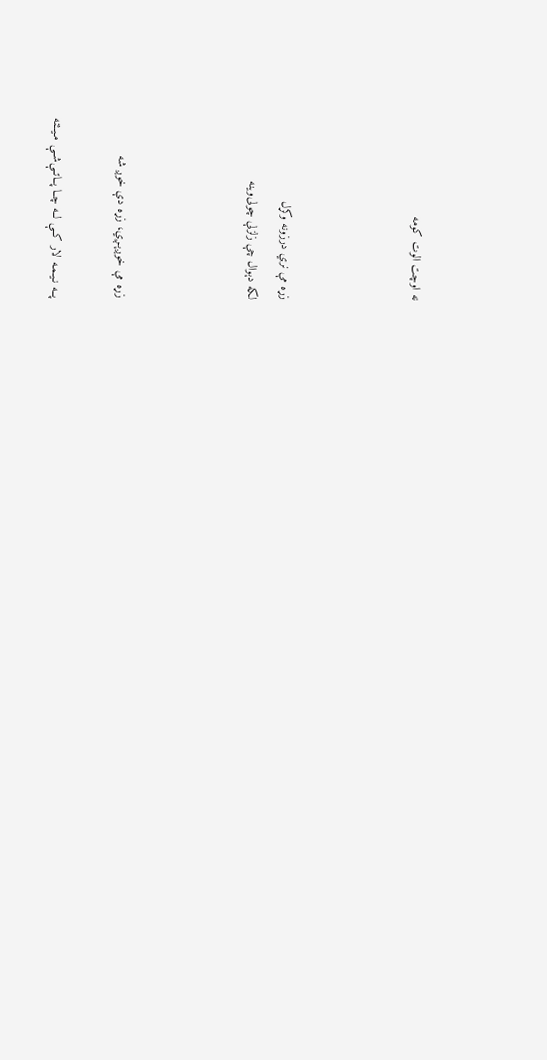نه اوچت الوت کومه



زړه مې نري درزونه وکړل
لکه دېوال چې زلزلې چولی‌وینه



زړه مې خوږېـږي، زړه دې خوږ شه

پــه نـیـمـه لار کــې لــه چــا پــاتــې‌شــې مـیـ‍ـٔنه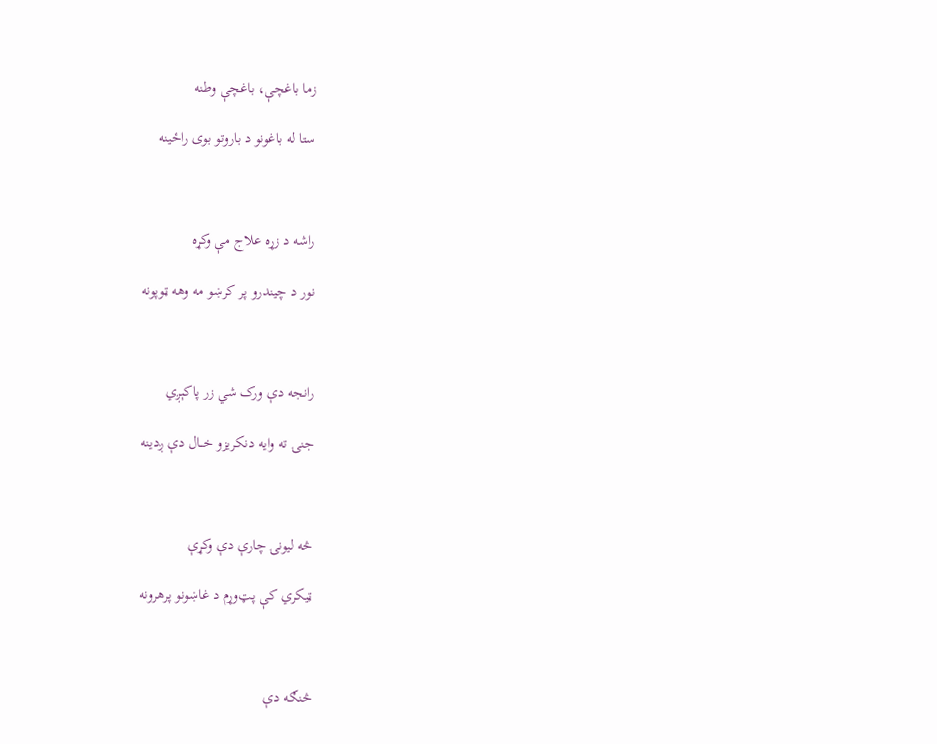زما باغچې، باغچې وطنه

ستا له باغونو د باروتو بوی راځینه



راشه د زړه علاج مې وکړه

نور د چیندرو پر کرښو مه وهه ټوپونه



رانجه دې ورک شي زر پاکېږي

جنۍ ته وایه دنکریزو خــال دې ږدینه



څه لیونۍ چارې دې وکړې

ټیکري کې پټ‌وړم د غاښونو پرهرونه



څنګه دې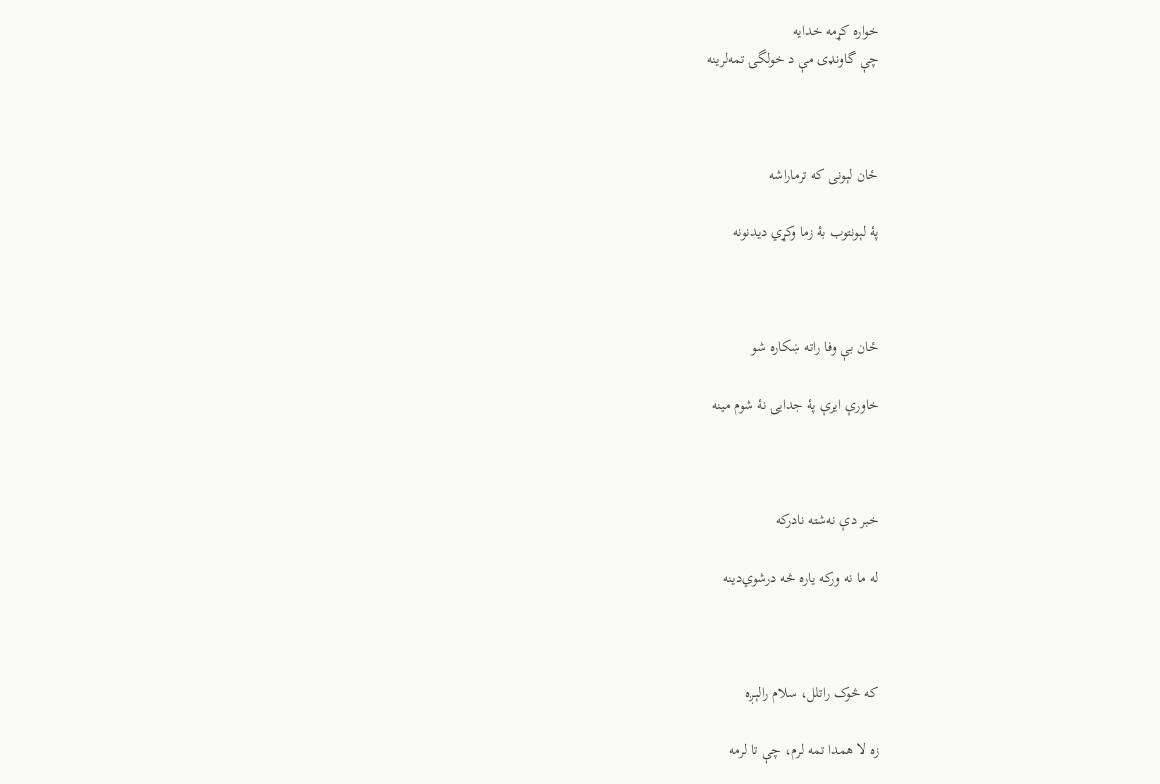خواره کړمه خدایه
چې گاونډی مې د خولگۍ تمه‌لرینه



ځان لېونی که ترماراشه

پۀ لېونتوب بۀ زما وکړي دیدنونه



ځان بې وفا راته ښکاره شو

خاورې ایرې پۀ جدایۍ نۀ شوم مینه



خبر دې نه‌شته نادرکه

له ما نه ورکه یاره څه درشوي‌دینه



که څوک راتلل، سلام رالېـږه

زه لا همدا تمه لرم، چې تا لرمه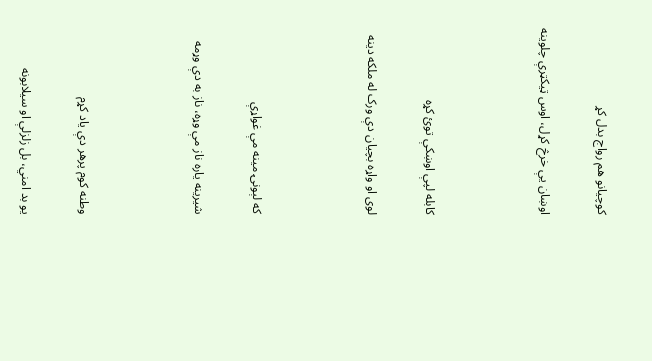کوچیانو هم رواج بدل کړ

اوښان یې خرڅ کړل، اوس ټيکټرې چلوینه



کابله لپې اوښکې توئ کړه

لوی او واړه بچیان دې ورک له ملکه دینه



که لېونۍ مینه مې غواړې

شیرینه یاره ناز مې وړه، ناز به دې وړمه



وطنه کوم پرهر دې ياد کړم

يو بد امني، بل زلزلې او سيلابونه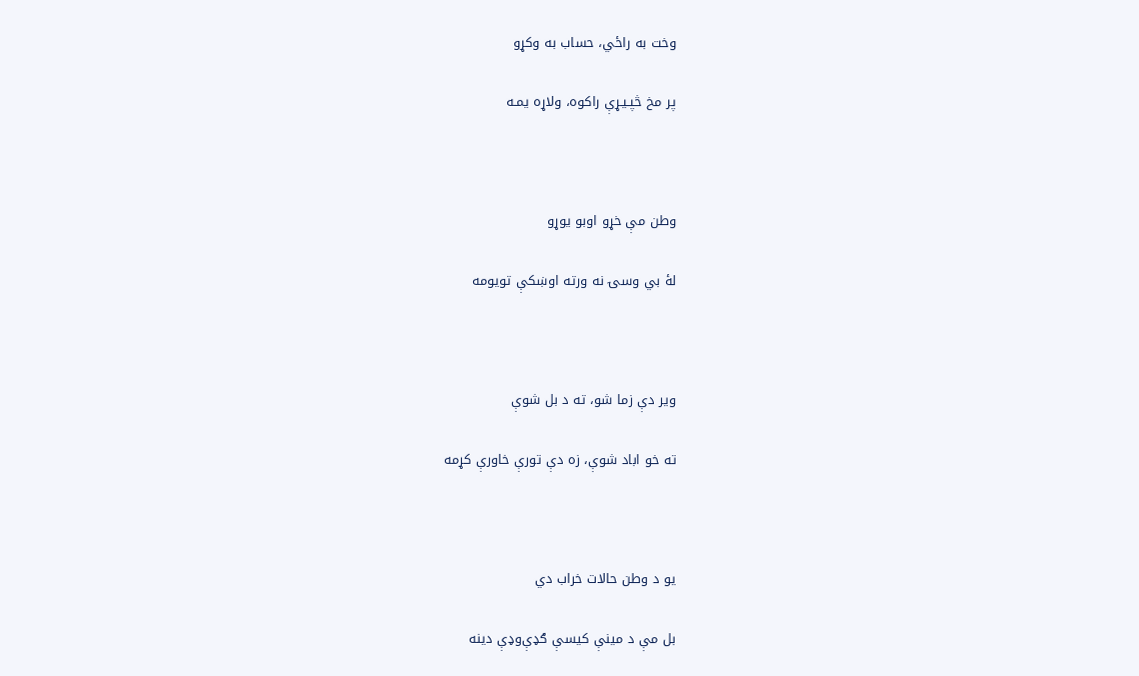وخت به راځي، حساب به وکړو

پر مخ څپـیـړې راکوه، ولاړه یمـه



وطن مې خړو اوبو یوړو

لهٔ بي وسۍ نه ورته اوښکې تویومه



ویر دې زما شو، ته د بل شوې

ته خو اباد شوې، زه دې تورې خاورې کړمه



يو د وطن حالات خراب دي

بل مې د مينې کيسې ګډې‌وډې دينه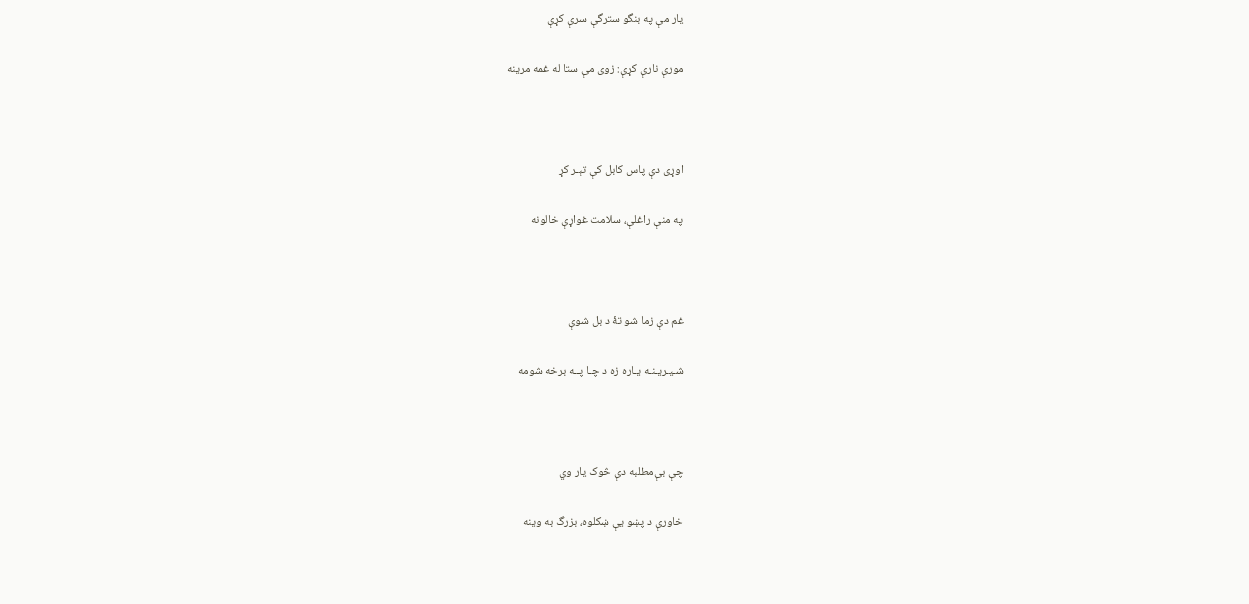یار مې په بنگو سترگې سرې کړې

مورې نارې کړې: زوی مې ستا له غمه مرینه



اوړی دې پاس کابل کې تېـر کړ

په منې راغلې، سلامت غواړې خالونه



غم دې زما شو تۀ د بل شوې

شـیـریـنـه یـاره زه د چـا پــه برخه شومه



چې بې‌مطلبه دې څوک یار وي

خاورې د پښو یې ښکلوه، بزرگ به ‌وینه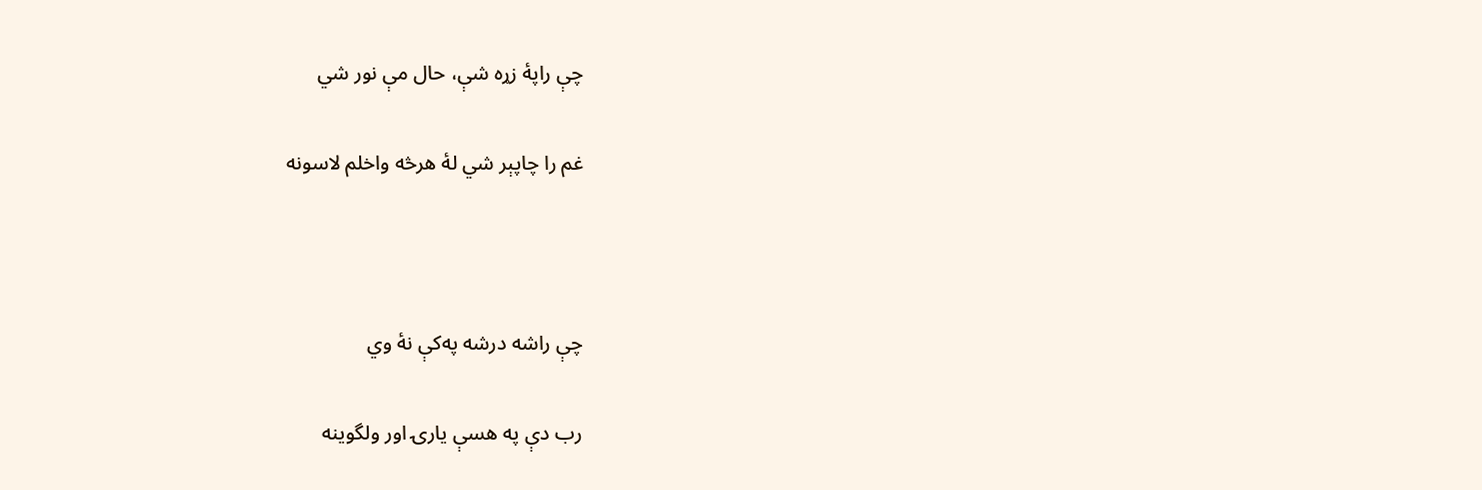چې راپۀ زړه شې، حال مې نور شي

غم را چاپېر شي لۀ هرڅه واخلم لاسونه



چې راشه درشه پە‌کې نۀ وي

رب دې پە هسې یارۍ اور ولگوینه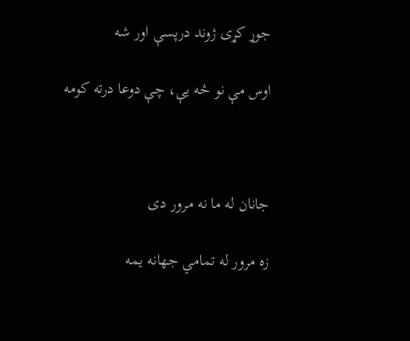جوړ کړی ژوند درپسې اور شه

اوس مې نو څه یې، چې دوعا درته کومه



جانان له ما نه مرور دی

زه مرور له تمامي جهانه یمه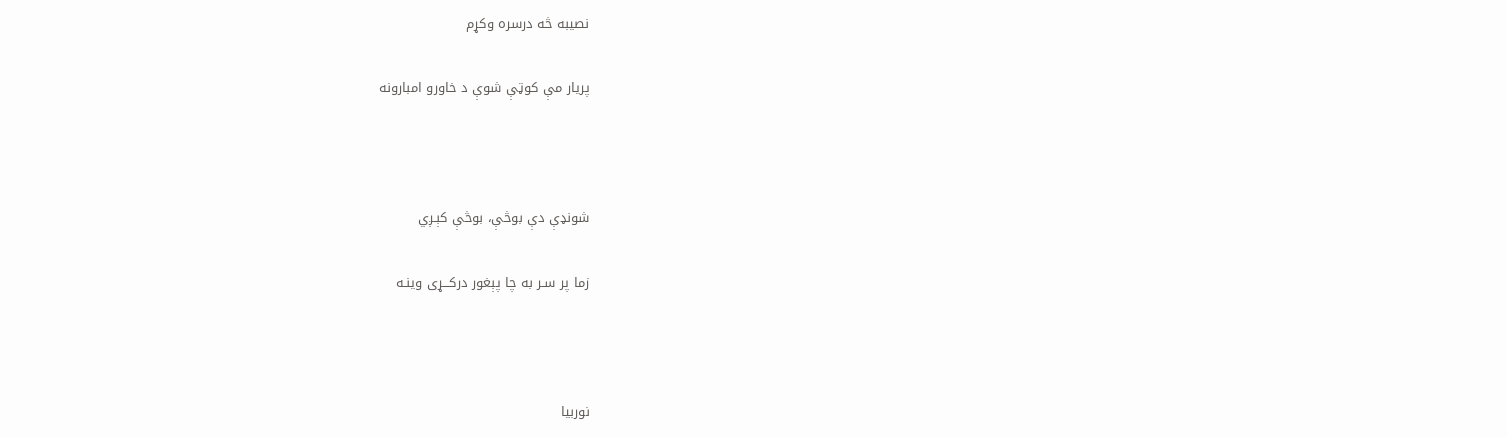نصیبه څه درسره وکړم

پریار مې کوټې شوې د خاورو امبارونه



شونډې دې بوڅې، بوڅې کېـږي

زما پر سـر به چا پېغور درکـــړی وینـه



نوربیا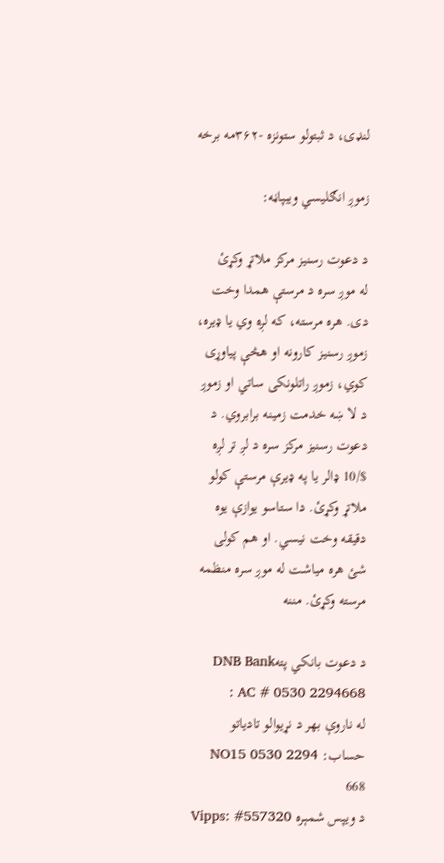لنډۍ، د ثبتولو ستونزه -۳۶۲مه برخه

زموږ انګلیسي ویبپاڼه:

د دعوت رسنیز مرکز ملاتړ وکړئ
له موږ سره د مرستې همدا وخت دی. هره مرسته، که لږه وي یا ډیره، زموږ رسنیز کارونه او هڅې پیاوړی کوي، زموږ راتلونکی ساتي او زموږ د لا ښه خدمت زمینه برابروي. د دعوت رسنیز مرکز سره د لږ تر لږه $/10 ډالر یا په ډیرې مرستې کولو ملاتړ وکړئ. دا ستاسو یوازې یوه دقیقه وخت نیسي. او هم کولی شئ هره میاشت له موږ سره منظمه مرسته وکړئ. مننه

د دعوت بانکي پتهDNB Bank AC # 0530 2294668 :
له ناروې بهر د نړیوالو تادیاتو حساب: NO15 0530 2294 668
د ویپس شمېره Vipps: #557320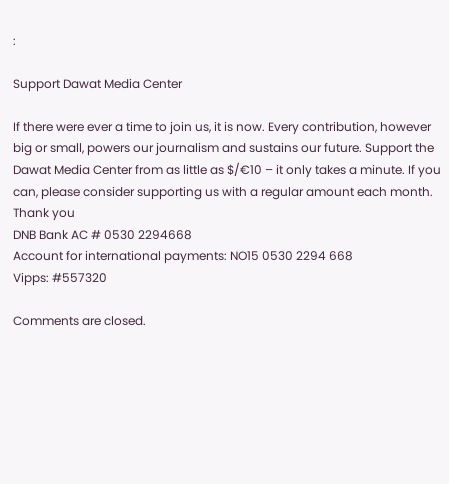:

Support Dawat Media Center

If there were ever a time to join us, it is now. Every contribution, however big or small, powers our journalism and sustains our future. Support the Dawat Media Center from as little as $/€10 – it only takes a minute. If you can, please consider supporting us with a regular amount each month. Thank you
DNB Bank AC # 0530 2294668
Account for international payments: NO15 0530 2294 668
Vipps: #557320

Comments are closed.